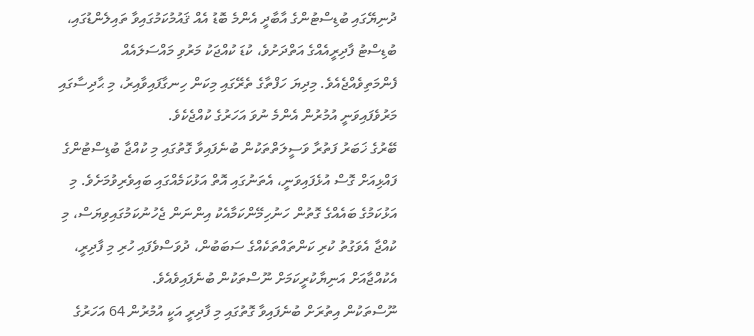ދުނިޔޭގައި ބުޑިސްޓުންގެ އާބާދީ އެންމެ ބޮޑު އެއް ޤައުމުކަމުގައިވާ ތައިލެންޑުގައި، ބުޑިސްޓު ފާދިރީއެއްގެ އަތްދަށުވެ، ކުޑަ ކުއްޖަކު މަރުވި މައްސަލައެއް ފެންމަތިވެއްޖެއެވެ. މިދިޔަ ހަފްތާގެ ތެރޭގައި މިކަން ހިނގާފައިވާއިރު، މި ޙާދިސާގައި މަރުވެފައިވަނީ އުމުރުން އެންމެ ނުވަ އަހަރުގެ ކުއްޖެކެވެ.
ބޭރުގެ ޚަބަރު ފަތުރާ ވަސީލަތްތަކުން ބުނެފައިވާ ގޮތުގައި މި ކުއްޖާ ބުޑިސްޓުންގެ ފައްޅިއަށް ގޮސް އުޅެފައިވަނީ، އެތަނުގައި އޮތް އަޅުކަމެއްގައި ބައިވެރިވުމަށެވެ. މި އަޅުކަމުގެ ބައެއްގެ ގޮތުން ހަނުހިމޭންކަމާއެކު އިންނަން ޖެހުނުކަމުގައިވިޔަސް، މި ކުއްޖާ އެވަގުތު ކުރި ކަންތައްތަކެއްގެ ސަބަބުން، ދުވަސްވެފައި ހުރި މި ފާދިރީ، އެކުއްޖާއަށް އަނިޔާކުރީކަމަށް ނޫސްތަކުން ބުނެފައިވެއެވެ.
ނޫސްތަކުން އިތުރަށް ބުނެފައިވާ ގޮތުގައި މި ފާދިރީ އަކީ އުމުރުން 64 އަހަރުގެ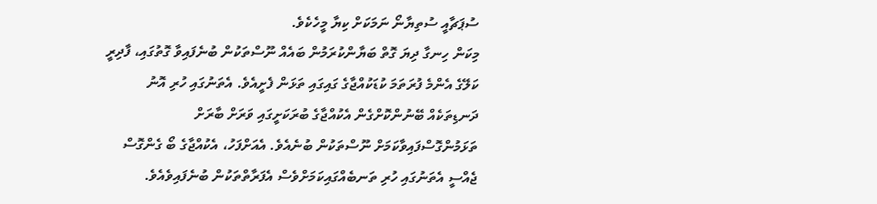ސުޕަޗާއީ ސުތިޔާނޯ ނަމަކަށް ކިޔާ މީހެކެވެ.
މިކަން ހިނގާ ދިޔަ ގޮތް ބަޔާންކުރަމުން ބައެއް ނޫސްތަކުން ބުނެފައިވާ ގޮތުގައި، ފާދިރީ ކަލޭގެ އެންމެ ފުރަތަމަ ކުޑަކުއްޖާގެ ގައިގައި ތަޅަން ފެށީއެވެ. އެތަނުގައި ހުރި އޮނު ދަނޑިތަކެއް ބޭނުންކޮށްގެން އެކުއްޖާގެ ބުރަކަށީގައި ވަރަށް ބާރަށް ތަޅަމުންގޮސްފައިވާކަމަށް ނޫސްތަކުން ބުނެއެވެ. އެއަށްފަހު، އެކުއްޖާގެ ބޯ ގެންގޮސް ޖެއްސީ އެތަނުގައި ހުރި ތަނބެއްގައިކަމަށްވެސް އެފަރާތްތަކުން ބުނެފައިވެއެވެ.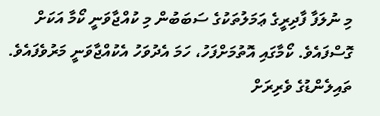މި ނުލަފާ ފާދިރީގެ ޢަމަލުތަކުގެ ސަބަބުން މި ކުއްޖާވަނީ ކޯމާ އަކަށް ގޮސްފައެވެ. ކޯމާގައި އޮތުމަށްފަހު، ހަމަ އެދުވަހު އެކުއްޖާވަނީ މަރުވެފައެވެ.
ތައިލެންޑުގެ ވެރިރަށް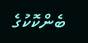ބެންކޮކުގެ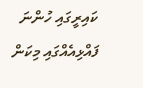ކައިރީގައި ހުންނަ ފައްޅިއެއްގައި މިކަން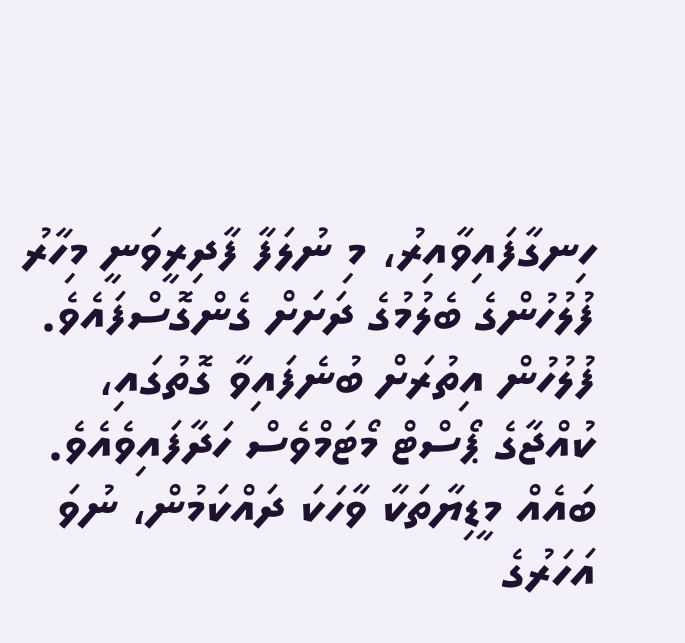ހިނގާފައިވާއިރު، މި ނުލަފާ ފާދިރީވަނީ މިހާރު ފުލުހުންގެ ބެލުމުގެ ދަށަށް ގެންގޮސްފައެވެ. ފުލުހުން އިތުރަށް ބުނެފައިވާ ގޮތުގައި، ކުއްޖާގެ ޕޯސްޓް މޯޓަމްވެސް ހަދާފައިވެއެވެ.
ބައެއް މީޑިޔާތަކާ ވާހަކަ ދައްކަމުން، ނުވަ އަހަރުގެ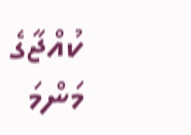ކުއްޖާގެ މަންމަ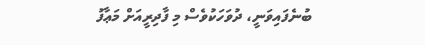ބުނެފައިވަނީ، ދުވަހަކުވެސް މި ފާދިރީއަށް މަޢާފު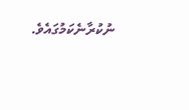ނުކުރާނެކަމުގައެވެ.